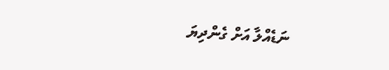ނަޑެއްލާ އަށް ގެންދިޔަ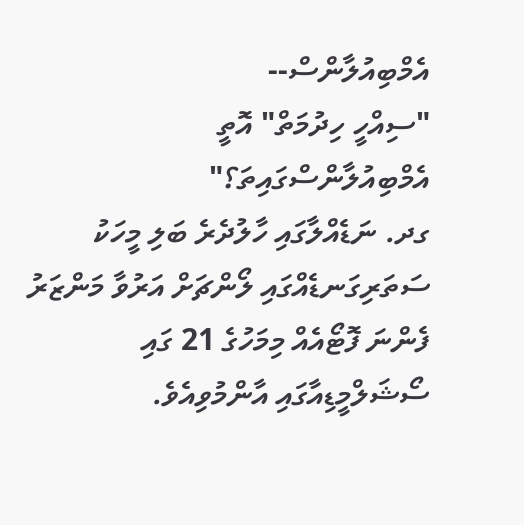އެމްބިއުލާންސް--
"ސިއްހީ ހިދުމަތް" އޮތީ އެމްބިއުލާންސްގައިތަ؟"
ގދ. ނަޑެއްލާގައި ހާލުދެރެ ބަލި މީހަކު ސަތަރިގަނޑެއްގައި ލޯންޗަށް އަރުވާ މަންޒަރު ފެންނަ ފޮޓޯއެއް މިމަހުގެ 21 ގައި ސޯޝަލްމީޑިއާގައި އާންމުވިއެވެ.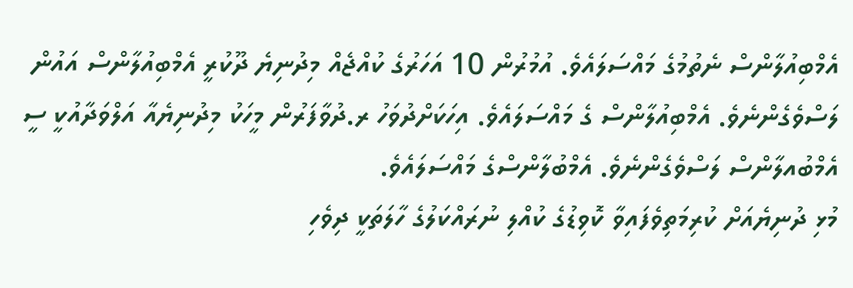އެމްބިއުލާންސް ނެތުމުގެ މައްސަލައެވެ. އުމުރުން 10 އަހަރުގެ ކުއްޖެއް މިދުނިޔެ ދޫކުރީ އެމްބިއުލާންސް އައުން ލަސްވެގެންނެވެ. އެމްބިއުލާންސް ގެ މައްސަލައެވެ. އިހަކަށްދުވަހު ރ.ދުވާފަރުން މީހަކު މިދުނިޔެއާ އަލްވަދާއުކީ ސީ އެމްބުއލާންސް ލަސްވެގެންނެވެ. އެމްބުލާންސްގެ މައްސަލައެވެ.
މުޅި ދުނިޔެއަށް ކުރިމަތިވެފައިވާ ކޮވިޑުގެ ކުއްލި ނުރައްކަލުގެ ހާލަތަކީ ދިވެހި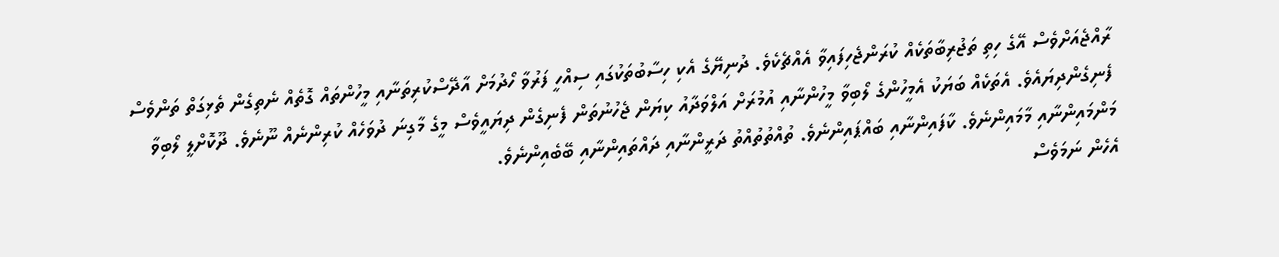ރާއްޖެއަށްވެސް އޭގެ ހިތި ތަޖުރިބާތަކެއް ކުރަންޖެހިފައިވާ އެއްޗެކެވެ. ދުނިޔޭގެ އެކި ހިސާބުތަކުގައި ސިއްހީ ފަރުވާ ހޯދުމަށް އާދޭސްކުރިތަނާއި މީހުންތައް ގޮތެއް ނެތިގެން ތެޅިގަތް ތަންވެސް ފެނިގެންދިޔައެވެ. އެތަކެއް ބަޔަކު އެމީހުންގެ ލޯބިވާ މީހުންނާއި އުމުރަށް އަލްވަދާއު ކިޔަން ޖެހުނުތަން ފެނިގެން ދިޔައީވެސް މީގެ މާގިނަ ދުވަހެއް ކުރިންނެއް ނޫނެވެ. ދޫކޮށްލީ ލޯބިވާ މަންމައިންނާއި މާމައިންނެވެ. ކާފައިންނާއި ބައްޕައިންނެވެ. ތުއްތުތުއްތު ދަރީންނާއި ދައްތައިންނާއި ބޭބެއިންނެވެ.
އެހެން ނަމަވެސް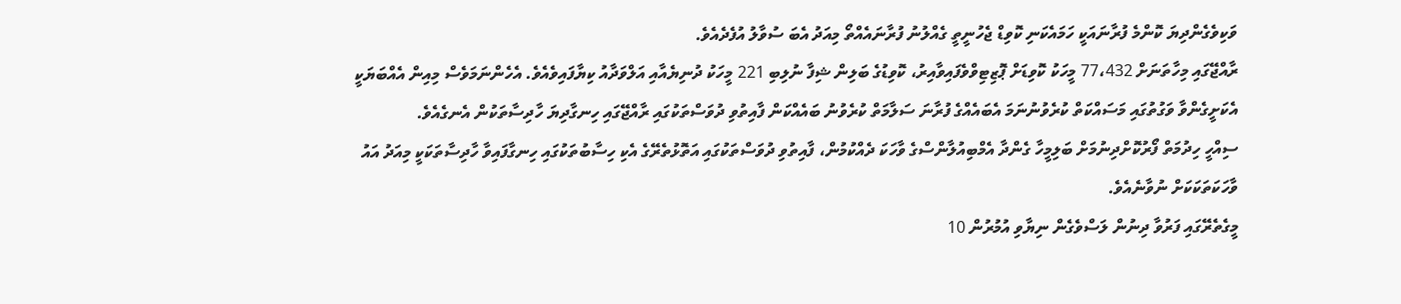ވަކިވެގެންދިޔަ ކޮންމެ ފުރާނައަކީ ހަމައެކަނި ކޮވިޑް ޖެހުނީތީ ގެއްލުނު ފުރާނައެއްތޯ މިއަދު އެބަ ސުވާލު އުފެދެއެވެ.
ރާއްޖޭގައި މިހާތަނަށް 77،432 މީހަކު ކޮވިޑަށް ޕޮޒިޓިވްވެފައިވާއިރު، ކޮވިޑުގެ ބަލިން ޝިފާ ނުލިބި 221 މީހަކު ދުނިޔެއާއި އަލްވަދާއު ކިޔާފައިވެއެވެ. އެހެންނަމަވެސް މިއިން އެއްބަޔަކީ އެކަށީގެންވާ ވަގުތުގައި މަސައްކަތް ކުރެވުނުނަމަ އެބައެއްގެ ފުރާނަ ސަލާމަތް ކުރެވުނު ބައެއްކަން ފާއިތުވި ދުވަސްތަކުގައި ރާއްޖޭގައި ހިނގާދިޔަ ހާދިސާތަކުން އެނގެއެވެ.
ސިއްހީ ހިދުމަތް ފޯރުކޮށްދިނުމަށް ބަލިމީހާ ގެންދާ އެމްބިއުލާންސްގެ ވާހަކަ ދެއްކުމުން، ފާއިތުވި ދުވަސްތަކުގައި އަތޮޅުތެރޭގެ އެކި ހިސާބުތަކުގައި ހިނގާފައިވާ ހާދިސާތަކަކީ މިއަދު އައު ވާހަކަތަކަކަށް ނުވާނެއެވެ.
މީގެތެރޭގައި ފަރުވާ ދިނުން ލަސްވެގެން ނިޔާވި އުމުރުން 10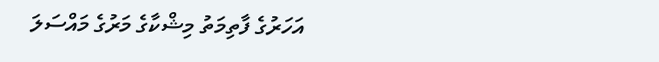އަހަރުގެ ފާތިމަތު މިޝްކާގެ މަރުގެ މައްސަލަ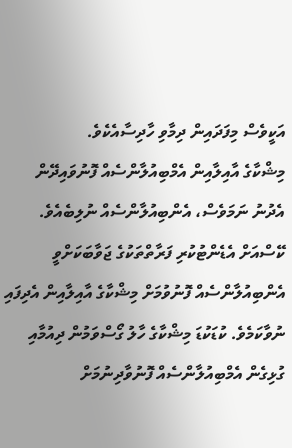އަކީވެސް މިފަދައިން ދިމާވި ހާދިސާއެކެވެ.
މިޝްކާގެ އާއިލާއިން އެމްބިއުލާންސެއް ފޮނުވައިދޭން އެދުނު ނަމަވެސް، އެންބިއުލާންސެއް ނުލިބެއެވެ. ކޭސްއަށް އެޑެންޓުކުރި ފަރާތްތަކުގެ ޖަވާބަކަށްވީ އެންބިއުލާންސެއް ފޮނުވުމަށް މިޝްކާގެ އާއިލާއިން އެދިފައި ނުވާކަމެވެ. ކުޑަކުޑަ މިޝްކާގެ ހާލު ގޯސްވަމުން ދިއުމާއި ގުޅިގެން އެމްބިއުލާންސެއް ފޮނުވާދިނުމަށް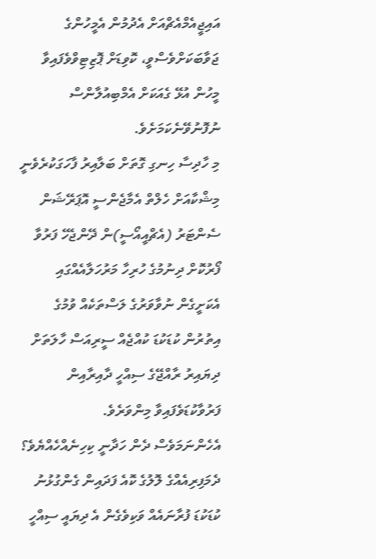އައިޖީއެމްއެޗްއަށް އެދުމުން އެމީހުންގެ ޖަވާބަކަށްވެސްވީ، ކޮވިޑަށް ޕޮޒިޓިވްވެފައިވާ މީހުން އުޅޭ ގެއަކަށް އެމްބިއުލާންސް ނުފޮނުވޭނެކަމަށެވެ.
މި ހާދިސާ ހިނގި ގޮތަށް ބަލާއިރު ފާހަގަކުރެވެނީ މިޝްކާއަށް ހެލްތް އެމާޖެންސީ އޮޕަރޭޝަން ސެންޓަރު (އެޗްއީއޯސީ)ން ދޭންޖެހޭ ފަރުވާ ފޯރުކޮށް ދިނުމުގެ ހުރިހާ މަރުހަލާއެއްގައި އެކަށީގެން ނުވާވަރުގެ ލަސްތަކެއް ވުމުގެ އިތުރުން ކުޑަކުޑަ ކުއްޖެއް ސީރިއަސް ހާލަތަށް ދިޔައިރު ރާއްޖޭގެ ސިއްހީ ދާއިރާއިން ފަރުވާކުޑަވެފައިވާ މިންވަރެވެ.
އެހެންނަމަވެސް ދެން ހަދާނީ ކިހިނެއްހެއްޔެވެ؟ ދެމަފިރިއެއްގެ ލޮލުގެ ކޮއެ ފަދައިން ގެންގުޅުނު ކުޑަކުޑަ ފުރާނައެއް ވަކިވެގެން އެ ދިޔައީ ސިއްހީ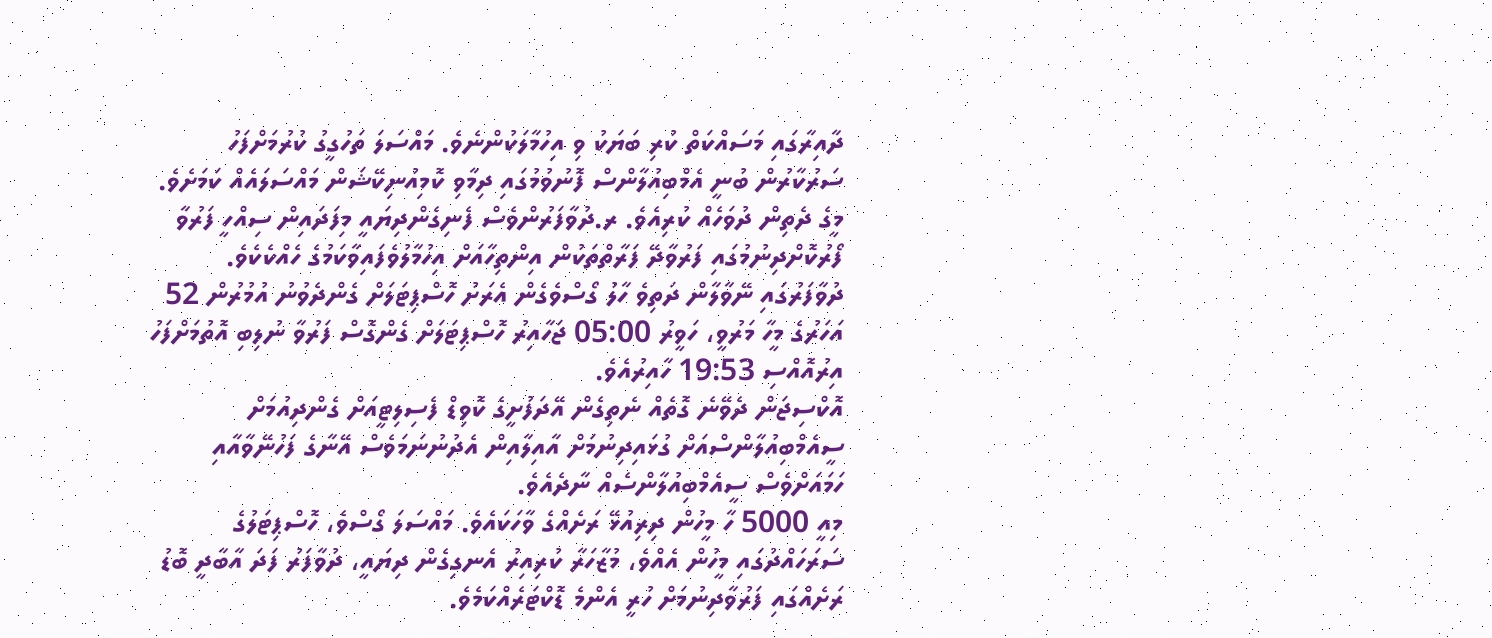ދާއިރާގައި މަސައްކަތް ކުރި ބަޔަކު ވި އިހުމާލަކުންނެވެ. މައްސަލަ ތަހުގީގު ކުރުމަށްފަހު ސަރުކާރުން ބުނީ އެމްބިއުލާންސް ފޮނުވުމުގައި ދިމާވި ކޮމިއުނިކޭޝަން މައްސަލައެއް ކަމަށެވެ.
މީގެ ދެތިން ދުވަހެއް ކުރިއެވެ. ރ.ދުވާފަރުންވެސް ފެނިގެންދިޔައީ މިފަދައިން ސިއްހީ ފަރުވާ ފޯރުކޮށްދިނުމުގައި ފަރުވާދޭ ފަރާތްތަކުން އިންތިހާއަށް އިހުމާލުވެފައިވާކަމުގެ ހެއްކެކެވެ.
ދުވާފަރުގައި ނޭވާލާން ދަތިވެ ހާލު ގޯސްވެގެން އެރަށު ހޮސްޕިޓަލަށް ގެންދެވުނު އުމުރުން 52 އަހަރުގެ މީހާ މަރުވީ، ހަވީރު 05:00 ޖަހާއިރު ހޮސްޕިޓަލަށް ގެންގޮސް ފަރުވާ ނުލިބި އޮތުމަށްފަހު އިރުއޮއްސި 19:53 ހާއިރުއެވެ.
އޮކްސިޖަން ދެވޭނެ ގޮތެއް ނެތިގެން އޭދަފުށީގެ ކޮވިޑް ފެސިލިޓީއަށް ގެންދިއުމަށް ސީއެމްބިއުލާންސްއަށް ގުޅައިދިނުމަށް އާއިލާއިން އެދުނުނަމަވެސް އޭނާގެ ފަހުނޭވާއާއި ހަމައަށްވެސް ސީއެމްބިއުލާންސެއް ނާދެއެވެ.
މިއީ 5000 ހާ މީހުން ދިރިއުޅޭ ރަށެއްގެ ވާހަކައެވެ. މައްސަލަ ގޯސްވެ، ހޮސްޕިޓަލުގެ ސަރަހައްދުގައި މީހުން އެއްވެ، މުޒާހަރާ ކުރިއިރު އެނގިގެން ދިޔައީ، ދުވާފަރު ފަދަ އާބާދީ ބޮޑު ރަށެއްގައި ފަރުވާދިނުމަށް ހުރީ އެންމެ ޑޮކްޓަރެއްކަމެވެ.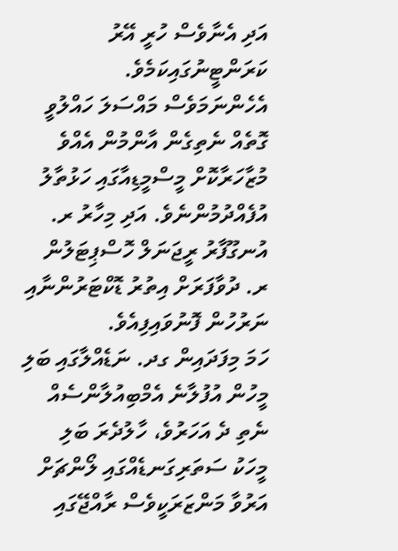އަދި އެނާވެސް ހުރީ އޭރު ކަރަންޓީނުގައިކަމެވެ.
އެހެންނަމަވެސް މައްސަލަ ހައްލުވީ ގޮތެއް ނެތިގެން އާންމުން އެއްވެ މުޒާހަރާކޮށް މީސްމީޑިއާގައި ހަޅުތާލު އުފެއްދުމުންނެވެ. އަދި މިހާރު ރ. އުނގޫފާރު ރީޖަނަލް ހޮސްޕިޓަލުން ރ. ދުވާފަރަށް އިތުރު ޑޮކްޓަރުންނާއި ނަރުހުން ފޮނުވައިފިއެވެ.
ހަމަ މިފަދައިން ގދ. ނަޑެއްލާގައި ބަލި މީހުން އުފުލާނެ އެމްބިއުލާންސެއް ނެތި ދެ އަހަރުވެ، ހާލުދެރަ ބަލި މީހަކު ސަތަރިގަނޑެއްގައި ލޯންޗަށް އަރުވާ މަންޒަރަކީވެސް ރާއްޖޭގައި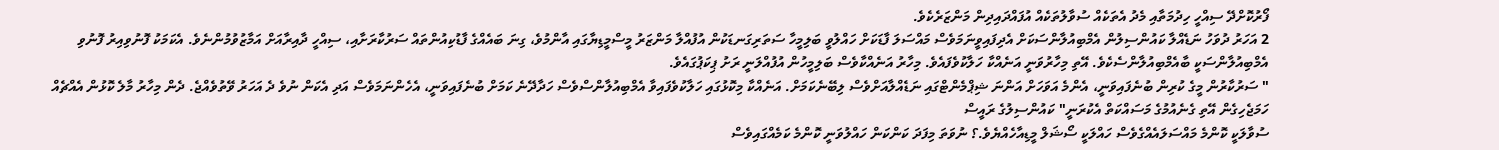ފޯރުކޮށްދޭ ސިއްހީ ހިދުމަތާއި މެދު އެތަކެއް ސުވާލުތަކެއް އުފައްދައިދިން މަންޒަރެކެވެ.
2 އަހަރު ދުވަހު ނަޑެއްލާ ކައުންސިލުން އެމްބިއުލާންސަކަށް އެދިފައިވީނަމަވެސް މައްސަލަ ފާޑަކަށް ހައްލުވީ ބަލިމީހާ ސަތަރިގަނޑަކުން އުފުއްލާ މަންޒަރު މީސްމީޑިޔާގައި އާންމުވެ، ގިނަ ބައެއްގެ ފާޑުކިއުންތައް ސަރުކާރަށާއި، ސިއްހީ ދާއިރާއަށް އަމާޒުވުމުންނެވެ. އެކަމަކު ފޮނުވިއިރު ފޮނުވި އެމްބިއުލާންސަކީ ބާއެމްބިއުލާންސެކެވެ. އޭތި މިހާރުވަނީ އަނެއްކާ ހަލާކުވެފައެވެ. މިހާރު އަނެއްކާވެސް ބަލިމީހުން އުފުއްލަނީ ރަށު ޕިކަޕުގައެވެ.
" ސަރުކާރުން މީގެ ކުރިން ބުނެފައިވަނީ، އެންމެ އަވަހަށް އަންނަ ޝިޕްމެންޓްގައި ނަޑެއްލާއަށްވެސް ލިބޭނެކަމަށް. އަނެއްކާ މިކޮޅުގައި ހަލާކުވެފައިވާ އެމްބިއުލާންސްވެސް ހަދާދޭނެ ކަމަށް ބުނެފައިވަނީ، އެހެންނަމަވެސް އަދި އެކަން ނުވެ ދެ އަހަރު ވޭތުވެއްޖެ. ދެން މިހާރު މާލެ ކޮޅުން އެއްޗެއް ހަމަޖެހިގެން އޭތި ގެނެއުމުގެ މަސައްކަތް އެކުރަނީ" ކައުންސިލުގެ ރައީސް
ސުވާލަކީ ކޮންމެ މައްސަލައެއްގެވެސް ހައްލަކީ ސޯޝަލް މީޑިއާހެއްޔެވެ.؟ ނުވަތަ މިފަދަ ކަންކަން ހައްލުވަނީ ކޮންމެ ކަމެއްގައިވެސް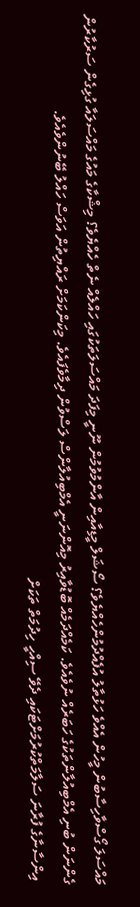މައްސަލަ ގޯސްވާހިސާބުން މީހުން އެއްވެ ހަޅުތާލު އުފެއްދުމުންހެއްޔެވެ؟ ސޯޝަލް މީޑިއާއިން އާންމުވުމުން ނޫނީ މިފަދަ މައްސަލަތަކުގައި ހައްލެއް ނެތް ހެއްޔެވެ؟ މިޝްކާގެ މައުގެ މައްސަލައާ ގުޅިގެން ސަރުކާރުން ގެންނަން ބުނި އެމްބިއުލާންތަކުގެ ހަބަރެއް ނުވެއެވެ. ކަމެއްދަމެއް ބޮޑުވާއިރު މިއޮންނަނީ އެމްބިއުލާންސް ލަސްވުން ދިމާވެފައެވެ. މިކަންކަމަށް ރައްޔިތުން އަވަސް ހައްލު ބޭނުންވެއެވެ.
 އިންސާނާގެ ފުރާނަ ސަލާމަތްކުރުމަށްޓަކައި ދެވޭ ސިއްހީ ހިދުމަތް ތަކަށް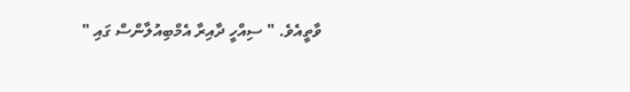ވާތީއެވެ. " ސިއްހީ ދާއިރާ އެމްބިއުލާންސް ގައި "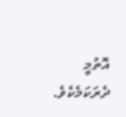އޮތުމީ ދެރަކަމެކެވެ.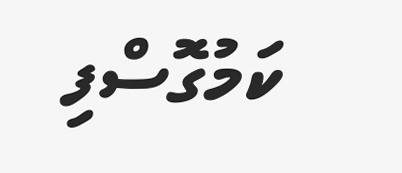ކަމުގޮސްފި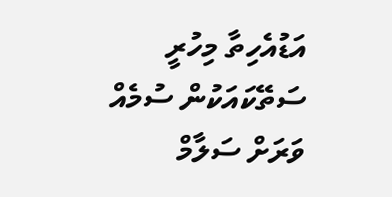އަޑުއެހިތާ މިހުރީ
ސަތޭކައަކުން ސުމެއް
ވަރަށް ސަލާމް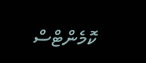ކޮމެންޓްސް